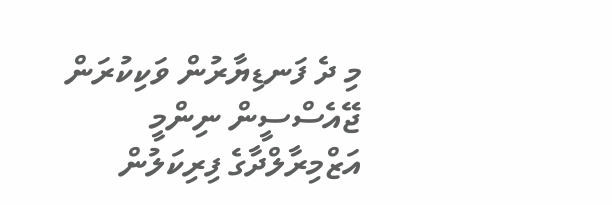މި ދެ ފަނޑިޔާރުން ވަކިކުރަން ޖޭއެސްސީން ނިންމީ އަޒްމިރާލްދާގެ ފިރިކަލުން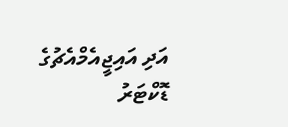އަދި އައިޖީއެމްއެޗުގެ ޑޮކްޓަރު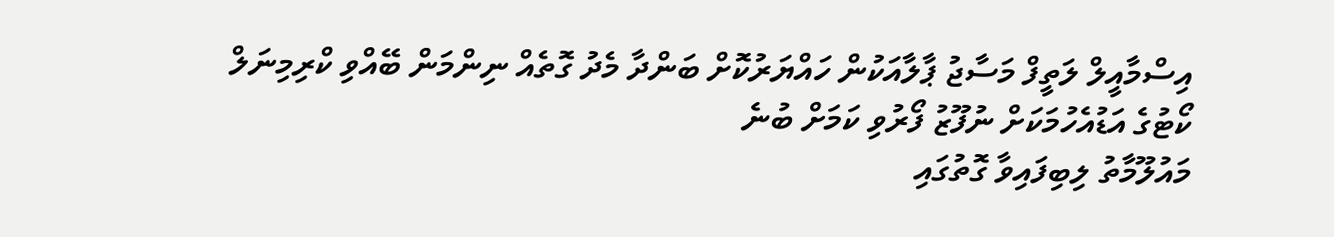އިސްމާއީލް ލަތީފް މަސާޖު ޕާލާއަކުން ހައްޔަރުކޮށް ބަންދާ މެދު ގޮތެއް ނިންމަން ބޭއްވި ކްރިމިނަލް ކޯޓުގެ އަޑުއެހުމަކަށް ނުފޫޒު ފޯރުވި ކަމަށް ބުނެ
މައުލޫމާތު ލިބިފައިވާ ގޮތުގައި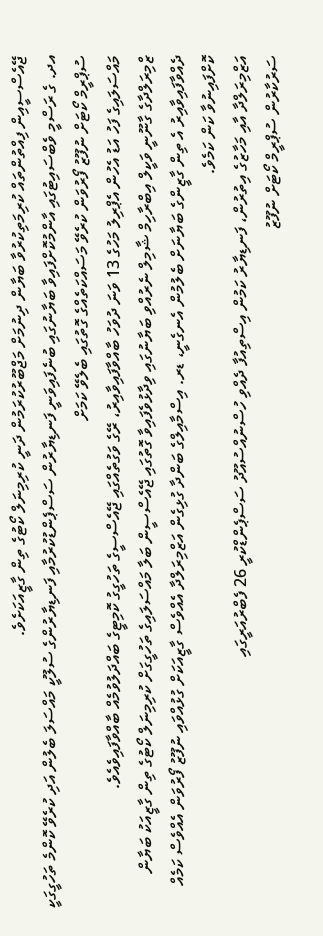ޖޭއެސްސީއިން ފިއްތުންތައް ކުރިމަތިކުރުވާ ބަޔާން ދިނުމަށް މަޖްބޫރުކުރަމުން ދަނީ ކުރިމިނަލް ކޯޓުގެ ތިން ގާޒީއަކަށެވެ.
އދ. ގެ ރަސްމީ ވެބްސައިޓުގައި އާންމުކޮށްފައިވާ ބަޔާނުގައި ބުނެފައިވަނީ ފަނޑިޔާރުން ސަސްޕެންޑުކުރުމާއި ފަނޑިޔާރުންގެ ސުލޫކީ މައްސަލަ ބެލުން އަދި ކުރެވޭ ކޮންމެ ތަހުގީގަކީ ސުޕްރީމް ކޯޓަށް ނުފޫޒު ފޯރުވަން ކުރެވޭ މަސައްކަތެއްގެ ގޮތުގައި ބެލެވޭ ކަމަށް
މައްސަލައިގެ ފަހު އަޑު އެހުން އެޕްރިލު މަހުގެ 13 ވަނަ ދުވަހު ބާއްވާފައިވާއިރު، ރޭގެ ވަގުތެއްގައި ޖޭއެސްސީގެ ތަހުގީގު ކޮމިޓީގެ ބައްދަލުވުމެއް ބާއްވާފައިވެއެވެ.
ޒްމިރަލްދާގެ ގާނޫނީ ވަކީލް އިބްރާހިމް ޝާމިލް ނެރުއްވި ބަޔާނުގައި ވިދާޅުވެފައިވާ ގޮތުގައި ޖޭއެސްސީން ބަލާ މައްސަލައިގެ ތަހުގީގަށް ކުރިމިނަލް ކޯޓުގެ ތިން ގާޒީއަކު ބަޔާން ދެއްވާފައިވާއިރު އެ ތިން ގާޒީންގެ ބަޔާނަށް ބެލުމުން އެނގެނީ، ޑރ. އިސްމާއިލްގެ ބަންދާ ގުޅިގެން އަޒްމިރަލްދާ އެއްވެސް ގާޒީއަކަށް ގުޅުއްވައި ނުފޫޒު ފޯރުވަން އެއްވެސް ކަމެއް ކޮށްފައިނުވާ ކަން ކަމެވެ.
އަޒްމިރަލްދާ އާއި މަހާޒުގެ އިތުރުން، ފަނޑިޔާރު ކަމުން އިސްތިއުފާ ދެއްވި ހުސްނުއްސުއޫދު ސަސްޕެންޑްކުރީ 26 ފެބްރުއަރީގައި
ސަރުކާރުން ސުޕްރީމް ކޯޓަށް ނުފޫޒު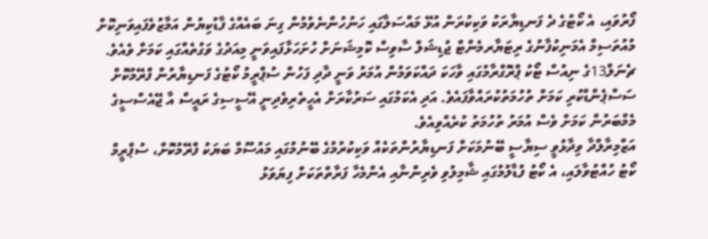ފޯރުވައި، އެ ކޯޓުގެ ދެ ފަނޑިޔާރަކު ވަކިކުރަން އުޅޭ މައްސަލާގައި ހަނުހުންނެވުމުން ގިނަ ބައެއްގެ ފާޑުކިޔުން އަމާޒުވެފައިވަނިކޮށް މުއުތަސިމް އެމަނިކުފާނުގެ ރިޓަޔާރމެންޓް ޖުޑިޝަލް ސާވިސް ކޮމިޝަނަށް ހުށަހަޅާފައިވަނީ މިއަދުގެ ވަގުތެއްގައި ކަމަށް ވެއެވެ.
ޗެނަލް13ގެ ނިއުސް ޓޯކު ޕްރޮގްރާމުގައި ވާހަކަ ދައްކަވަމުން އުމަރު ވަނީ ދާދި ފަހުން ސުޕްރީމު ކޯޓުގެ ފަނޑިޔާރުން ފްރޭމުކޮށް ސަސްޕެންޑްކުރި ކަމަށް ތުހުމަތުކުރައްވާފައެވެ. އަދި އެކަމުގައި ސަރުކާރަށް އެހީތެރިވެދިނީ އޭސީސިގެ ރައީސް އާ ޖޭއެސްސީގެ މެމްބަރުން ކަމަށް ވެސް އުމަރު ތުހުމަތު ކުރެއްވިއެވެ.
އަޒްމިރާލްދާ ވިދާޅުވީ ސިޔާސީ ބޭނުމަކަށް ފަނޑިޔާރުންތަކެއް ވަކިކުރުމުގެ ބޭނުމުގައި މައުސޫމް ބަޔަކު ފްރޭމުކޮށް، ސުޕްރީމް ކޯޓު ހުއްޓުވާލައި، އެ ކޯޓު ފުޑާލުމުގައި ޝާމިލުވި ވެރިންނާއި އެންމެހާ ފަރާތްތަކަށް ފިޔަވަޅު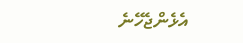އެޅެންޖެހޭނެ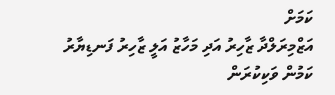ކަމަށް
އަޒްމިރަލްދާ ޒާހިރު އަދި މަހާޒު އަލީ ޒާހިރު ފަނޑިޔާރު ކަމުން ވަކިކުރަން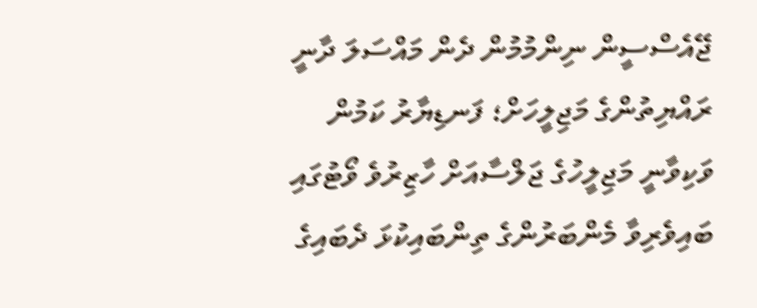ޖޭއެސްސީން ނިންމުމުން ދެން މައްސަލަ ދާނީ ރައްޔިތުންގެ މަޖިލީހަށް؛ ފަނޑިޔާރު ކަމުން ވަކިވާނީ މަޖިލީހުގެ ޖަލްސާއަށް ހާޒިރުވެ ވޯޓުގައި ބައިވެރިވާ މެންބަރުންގެ ތިންބައިކުޅަ ދެބައިގެ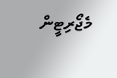މެޖޯރިޓީން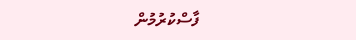ފާސްކުރުމުން